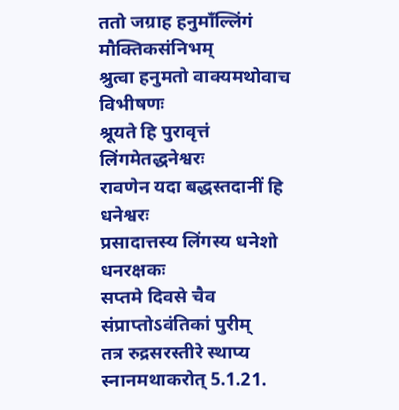ततो जग्राह हनुमाँल्लिंगं मौक्तिकसंनिभम्
श्रुत्वा हनुमतो वाक्यमथोवाच विभीषणः
श्रूयते हि पुरावृत्तं लिंगमेतद्धनेश्वरः
रावणेन यदा बद्धस्तदानीं हि धनेश्वरः
प्रसादात्तस्य लिंगस्य धनेशो धनरक्षकः
सप्तमे दिवसे चैव संप्राप्तोऽवंतिकां पुरीम्
तत्र रुद्रसरस्तीरे स्थाप्य स्नानमथाकरोत् 5.1.21.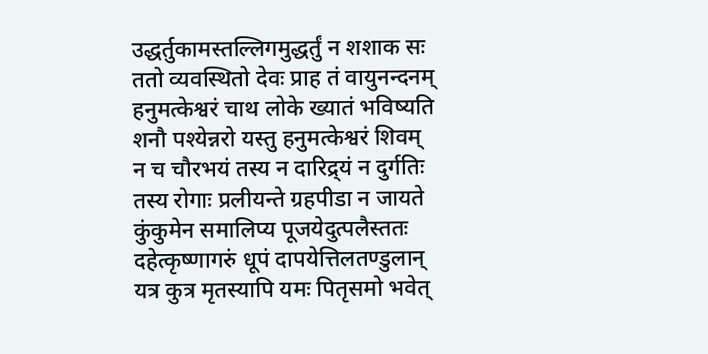उद्धर्तुकामस्तल्लिगमुद्धर्तुं न शशाक सः
ततो व्यवस्थितो देवः प्राह तं वायुनन्दनम्
हनुमत्केश्वरं चाथ लोके ख्यातं भविष्यति
शनौ पश्येन्नरो यस्तु हनुमत्केश्वरं शिवम्
न च चौरभयं तस्य न दारिद्र्यं न दुर्गतिः
तस्य रोगाः प्रलीयन्ते ग्रहपीडा न जायते
कुंकुमेन समालिप्य पूजयेदुत्पलैस्ततः
दहेत्कृष्णागरुं धूपं दापयेत्तिलतण्डुलान्
यत्र कुत्र मृतस्यापि यमः पितृसमो भवेत्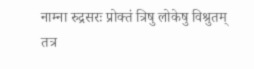नाम्ना रुद्रसरः प्रोक्तं त्रिषु लोकेषु विश्रुतम्
तत्र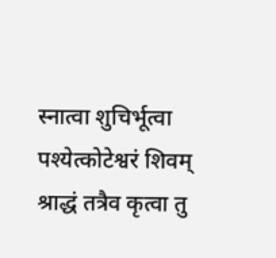स्नात्वा शुचिर्भूत्वा पश्येत्कोटेश्वरं शिवम्
श्राद्धं तत्रैव कृत्वा तु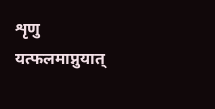शृणु यत्फलमाप्नुयात्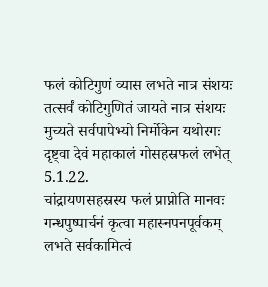फलं कोटिगुणं व्यास लभते नात्र संशयः
तत्सर्वं कोटिगुणितं जायते नात्र संशयः
मुच्यते सर्वपापेभ्यो निर्मोकेन यथोरगः
दृष्ट्वा देवं महाकालं गोसहस्रफलं लभेत् 5.1.22.
चांद्रायणसहस्रस्य फलं प्राप्नोति मानवः
गन्धपुष्पार्चनं कृत्वा महास्नपनपूर्वकम्
लभते सर्वकामित्वं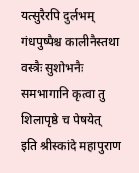यत्सुरैरपि दुर्लभम्
गंधपुष्पैश्च कालीनैस्तथा वस्त्रैः सुशोभनैः
समभागानि कृत्वा तु शिलापृष्ठे च पेषयेत्
इति श्रीस्कांदे महापुराण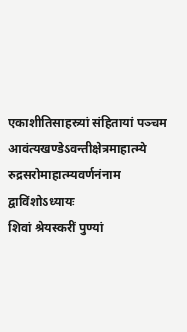एकाशीतिसाहस्र्यां संहितायां पञ्चम आवंत्यखण्डेऽवन्तीक्षेत्रमाहात्म्ये रुद्रसरोमाहात्म्यवर्णनंनाम द्वाविंशोऽध्यायः
शिवां श्रेयस्करीं पुण्यां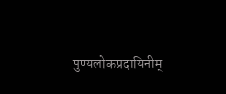पुण्यलोकप्रदायिनीम्